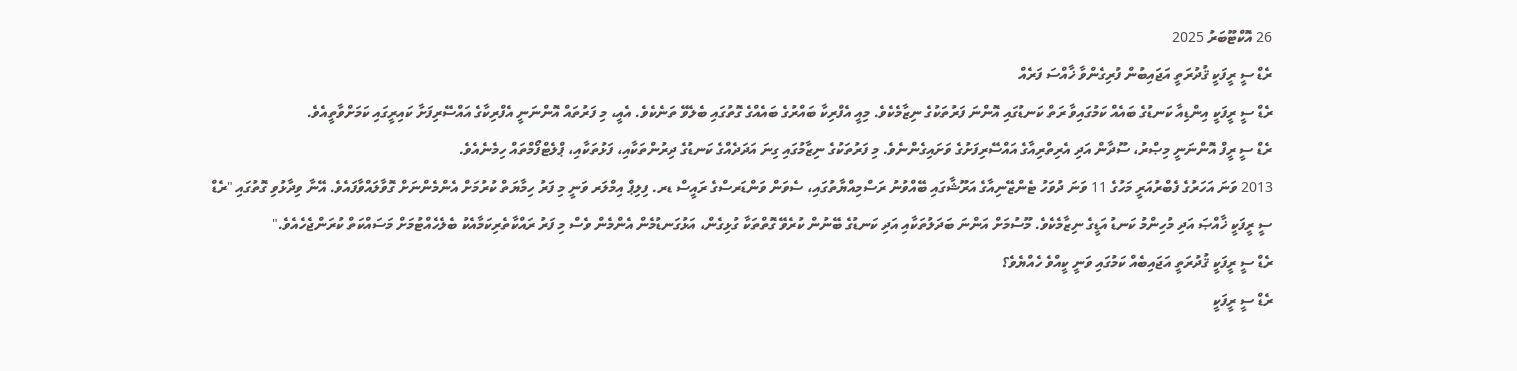26 އޮކްޓޫބަރު 2025
ރެޑް ސީ ރީފަކީ ޤުދުރަތީ އަޖައިބުން ފުރިގެންވާ ޚާއްސަ ފަރެއް
ރެޑް ސީ ރީފަކީ އިންޑިއާ ކަނޑުގެ ބައެއް ކަމުގައިވާ ރަތް ކަނޑުގައި އޮންނަ ފަރުތަކުގެ ނިޒާމެކެވެ. މިއީ އެފްރިކާ ބައްރުގެ ބައެއްގެ ގޮތުގައި ބެލެވޭ ތަނެކެވެ. އެއީ، މި ފަރުތައް އޮންނަނީ އެފްރިކާގެ އައްސޭރިފަށާ ކައިރީގައި ކަމަށްވާތީއެވެ.
ރެޑް ސީ ރީފް އޮންނަނީ މިޞްރު، ސޫދާން އަދި އެރިތްރިއާގެ އައްސޭރިފަށުގެ ވަށައިގެންނެވެ. މި ފަރުތަކުގެ ނިޒާމުގައި ގިނަ އަދަދެއްގެ ކަނޑުގެ ދިރުންތަކާއި، ފަޅުތަކާއި، ޕްލެޓްފޯމްތައް ހިމެނެއެވެ.
2013 ވަނަ އަހަރުގެ ފެބްރުއަރީ މަހުގެ 11 ވަނަ ދުވަހު ޓެންޒޭނިއާގެ އަރޫޝާގައި ބޭއްވުނު ރަސްމިއްޔާތުގައި، ސެވަން ވަންޑަރސްގެ ރައީސް ޑރ. ފިލިޕް އިމްލަރ ވަނީ މި ފަރު ހިމާޔަތް ކުރުމަށް އެންމެންނަށް ގޮވާލައްވާފައެވެ. އޭނާ ވިދާޅުވި ގޮތުގައި "ރެޑް ސީ ރީފަކީ ޚާއްޞަ އަދި މުހިންމު ކަނޑު އަޑީގެ ނިޒާމެކެވެ. މޫސުމަށް އަންނަ ބަދަލުތަކާއި އަދި ކަނޑުގެ ބޭނުން ކުރެވޭ ގޮތްތަކާ ގުޅިގެން، އަޅުގަނޑުމެން އެންމެން ވެސް މި ފަރު ރައްކާތެރިކަމާއެކު ބެލެހެއްޓުމަށް މަސައްކަތް ކުރަންޖެހެއެވެ."
ރެޑް ސީ ރީފަކީ ޤުދުރަތީ އަޖައިބެއް ކަމުގައި ވަނީ ކީއްވެ ހެއްޔެވެ؟
ރެޑް ސީ ރީފަކީ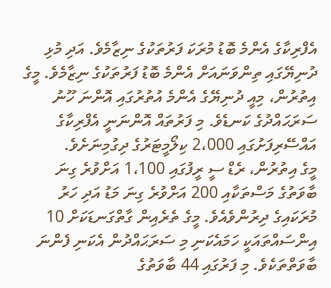އެފްރިކާގެ އެންމެ ބޮޑު މުރަކަ ފަރުތަކުގެ ނިޒާމެވެ. އަދި މުޅި ދުނިޔޭގައި ތިންވަނައަށް އެންމެ ބޮޑު ފަރުތަކުގެ ނިޒާމެވެ. މީގެ އިތުރުން، މިއީ ދުނިޔޭގެ އެންމެ އުތުރުގައި އޮންނަ ހޫނު ސަރަޙައްދުގެ ކަނޑެވެ. މި ފަރުތައް އޮންނަނީ އެފްރިކާގެ އައްސޭރިފަށުގައި 2،000 ކިލޯމީޓަރުގެ ދިގުމިނަށެވެ.
މީގެ އިތުރުން، ރެޑް ސީ ރީފުގައި 1،100 އަށްވުރެ ގިނަ ބާވަތުގެ މަސްތަކާއި 200 އަށްވުރެ ގިނަ މަޑު އަދި ހަރު މުރަކައިގެ ދިރުންވެއެވެ. މީގެ ތެރެއިން ގާތްގަނޑަކަށް 10 އިންސައްތައަކީ ހަމައެކަނި މި ސަރަޙައްދުން އެކަނި ފެންނަ ބާވަތްތަކެވެ. މި ފަރުގައި 44 ބާވަތުގެ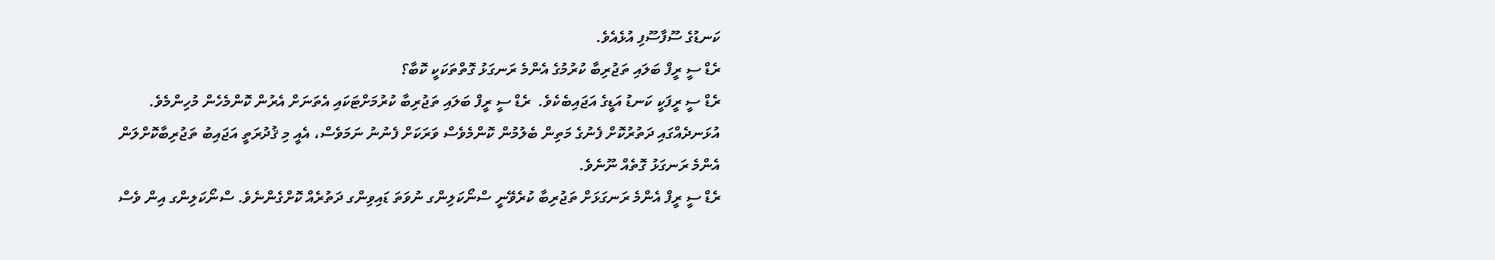ކަނޑުގެ ސޫފާސޫފި އުޅެއެވެ.
ރެޑް ސީ ރީފް ބަލައި ތަޖުރިބާ ކުރުމުގެ އެންމެ ރަނގަޅު ގޮތްތަކަކީ ކޮބާ؟
ރެޑް ސީ ރީފަކީ ކަނޑު އަޑީގެ އަޖައިބެކެވެ.  ރެޑް ސީ ރީފް ބަލައި ތަޖުރިބާ ކުރުމަށްޓަކައި އެތަނަށް އެރުން ކޮންމެހެން މުހިންމެވެ. އުޅަނދެއްގައި ދަތުރުކޮށް ފެނުގެ މަތިން ބެލުމުން ކޮންމެވެސް ވަރަކަށް ފެނުނު ނަމަވެސް، އެއީ މި ޤުދުރަތީ އަޖައިބު ތަޖުރިބާކޮށްލަން އެންމެ ރަނގަޅު ގޮތެއް ނޫނެވެ.
ރެޑް ސީ ރީފް އެންމެ ރަނގަޅަށް ތަޖުރިބާ ކުރެވޭނީ ސްނޯކަލިންގ ނުވަތަ ޑައިވިންގ ދަތުރެއް ކޮށްގެންނެވެ. ސްނޯކަލިންގ އިން ވެސް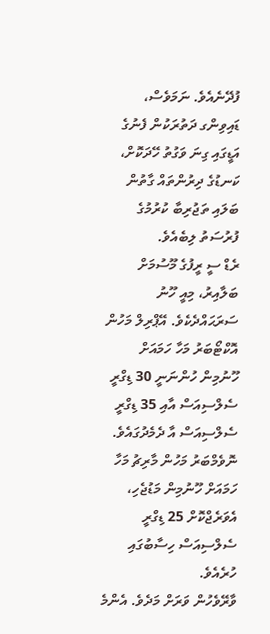ފުދޭނެއެވެ. ނަމަވެސް، ޑައިވިންގ ދަތުރަކުން ފެނުގެ އަޑީގައި ގިނަ ވަގުތު ހޭދަކޮށް، ކަނޑުގެ ދިރުންތައް ގާތުން ބަލައި ތަޖުރިބާ ކުރުމުގެ ފުރުސަތު ލިބެއެވެ.
ރެޑް ސީ ރީފުގެ މޫސުމަށް ބަލާއިރު، މިއީ ހޫނު ސަރަޙައްދެކެވެ. އޭޕްރިލް މަހުން އޮކްޓޯބަރު މަހާ ހަމައަށް ހޫނުމިން ހުންނަނީ 30 ޑިގްރީ ސެލްސިއަސް އާއި 35 ޑިގްރީ ސެލްސިއަސް އާ ދެމެދުގައެވެ. ނޮވެމްބަރު މަހުން މާރިޗު މަހާ ހަމައަށް ހޫނުމިން މަޑުޖެހި، އެވަރެޖްކޮށް 25 ޑިގްރީ ސެލްސިއަސް ހިސާބުގައި ހުރެއެވެ.
ވާރޭވެހުން ވަރަށް މަދެވެ. އެންމެ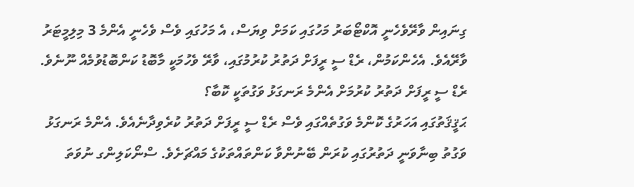ގިނައިން ވާރޭވެހެނީ އޮކްޓޯބަރު މަހުގައި ކަމަށް ވިޔަސް، އެ މަހުގައި ވެސް ވެހެނީ އެންމެ 3 މިލިމީޓަރު ވާރޭއެވެ. އެހެންކަމުން، ރެޑް ސީ ރީފަށް ދަތުރު ކުރުމުގައި، ވާރޭ ވެހުމަކީ މާބޮޑު ކަންބޮޑުވުމެއް ނޫނެވެ.
ރެޑް ސީ ރީފަށް ދަތުރު ކުރުމަށް އެންމެ ރަނގަޅު ވަގުތަކީ ކޮބާ؟
ޙަޤީޤަތުގައި އަހަރުގެ ކޮންމެ ވަގުތެއްގައި ވެސް ރެޑް ސީ ރީފަށް ދަތުރު ކުރެވިދާނެއެވެ. އެންމެ ރަނގަޅު ވަގުތު ބިނާވަނީ ދަތުރުގައި ކުރަން ބޭނުންވާ ކަންތައްތަކުގެ މައްޗަށެވެ. ސްނޯކަލިންގ ނުވަތަ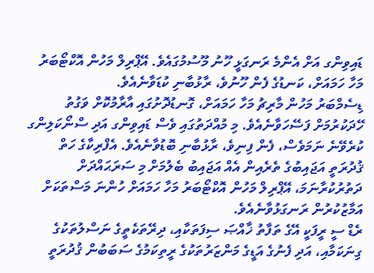ޑައިވިންގ އަށް އެންމެ ރަނގަޅީ ހޫނު މޫސުމުގައެވެ. އޭޕްރިލް މަހުން އޮކްޓޯބަރު މަހާ ހަމައަށް، ކަނޑުގެ ފެން ހޫނުވެ، ރާޅުބާނި ކުޑަވާނެއެވެ.
ޑިސެމްބަރު މަހުން މާރިޗު މަހާ ހަމައަށް، ގޮނޑުދޮށުގައި އާރާމުކޮށް ވަގުތު ހޭދަކުރުމަށް ފަސޭހަވާނެއެވެ. މި މުއްދަތުގައި ވެސް ޑައިވިންގ އަދި ސްނޯކަލިންގ ކުރެވޭނެ ނަމަވެސް، ފެން ފިނިވެ، ރާޅުބާނި ބޮޑުވާނެއެވެ. އެފްރިކާގެ ހަތް ޤުދުރަތީ އަޖައިބުގެ ތެރެއިން އެއް އަޖައިބު ބެލުމަށް މި ސަރަޙައްދަށް ދަތުރުކުރާނަމަ، އޭޕްރިލް މަހުން އޮކްޓޯބަރު މަހާ ހަމައަށް ހުންނަ މަސްތަކަށް އަމާޒުކުރުން ރަނގަޅުވާނެއެވެ.
ރެޑް ސީ ރީފަކީ އޭގެ ތަފާތު ޚާއްޞަ ސިފަތަކާއި، ދިރޭތަކެތީގެ ނަސްލުތަކުގެ ގިނަކަމާއި، އަދި ފެނުގެ އަޑީގެ މަންޒަރުތަކުގެ ރީތިކަމުގެ ސަބަބުން ޤުދުރަތީ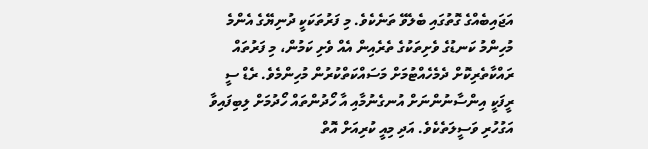އަޖައިބެއްގެ ގޮތުގައި ބެލެވޭ ތަނެކެވެ. މި ފަރުތަކަކީ ދުނިޔޭގެ އެންމެ މުހިންމު ކަނޑުގެ ވެށިތަކުގެ ތެރެއިން އެއް ވެށި ކަމުން، މި ފަރުތައް ރައްކާތެރިކޮށް ދެމެހެއްޓުމަށް މަސައްކަތްކުރުން މުހިންމެވެ. ރެޑް ސީ ރީފަކީ އިންސާނުންނަށް އުނގެނުމާއި އާ ހޯދުންތައް ހޯދުމަށް ލިބިފައިވާ އަގުހުރި ވަސީލަތެކެވެ. އަދި މިއީ ކުރިއަށް އޮތް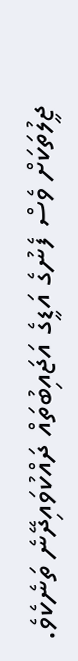ޖީލުތަކަށް ވެސް ފެނުގެ އަޑީގެ އަޖައިބުތައް ދައްކުވައިދޭނެ ތަނެކެވެ.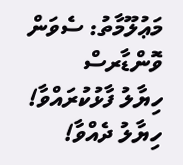މަޢުލޫމާތު: ސެވަން ވޮންޑާރސް
ހިޔާލު ފާޅުކުރައްވާ!
ހިޔާލު ދެއްވާ!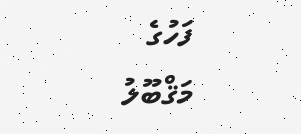ފަހުގެ
މަޤްބޫލު